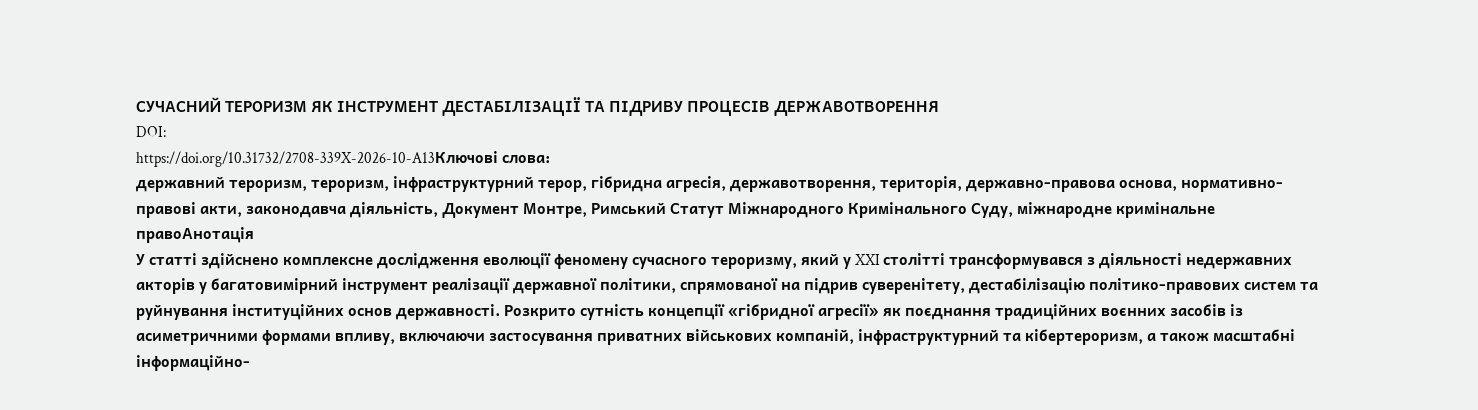СУЧАСНИЙ ТЕРОРИЗМ ЯК ІНСТРУМЕНТ ДЕСТАБІЛІЗАЦІЇ ТА ПІДРИВУ ПРОЦЕСІВ ДЕРЖАВОТВОРЕННЯ
DOI:
https://doi.org/10.31732/2708-339X-2026-10-A13Ключові слова:
державний тероризм, тероризм, інфраструктурний терор, гібридна агресія, державотворення, територія, державно-правова основа, нормативно-правові акти, законодавча діяльність, Документ Монтре, Римський Статут Міжнародного Кримінального Суду, міжнародне кримінальне правоАнотація
У статті здійснено комплексне дослідження еволюції феномену сучасного тероризму, який у XXI столітті трансформувався з діяльності недержавних акторів у багатовимірний інструмент реалізації державної політики, спрямованої на підрив суверенітету, дестабілізацію політико-правових систем та руйнування інституційних основ державності. Розкрито сутність концепції «гібридної агресії» як поєднання традиційних воєнних засобів із асиметричними формами впливу, включаючи застосування приватних військових компаній, інфраструктурний та кібертероризм, а також масштабні інформаційно-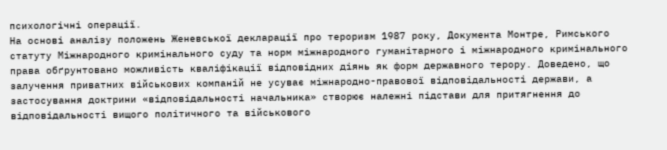психологічні операції.
На основі аналізу положень Женевської декларації про тероризм 1987 року, Документа Монтре, Римського статуту Міжнародного кримінального суду та норм міжнародного гуманітарного і міжнародного кримінального права обґрунтовано можливість кваліфікації відповідних діянь як форм державного терору. Доведено, що залучення приватних військових компаній не усуває міжнародно-правової відповідальності держави, а застосування доктрини «відповідальності начальника» створює належні підстави для притягнення до відповідальності вищого політичного та військового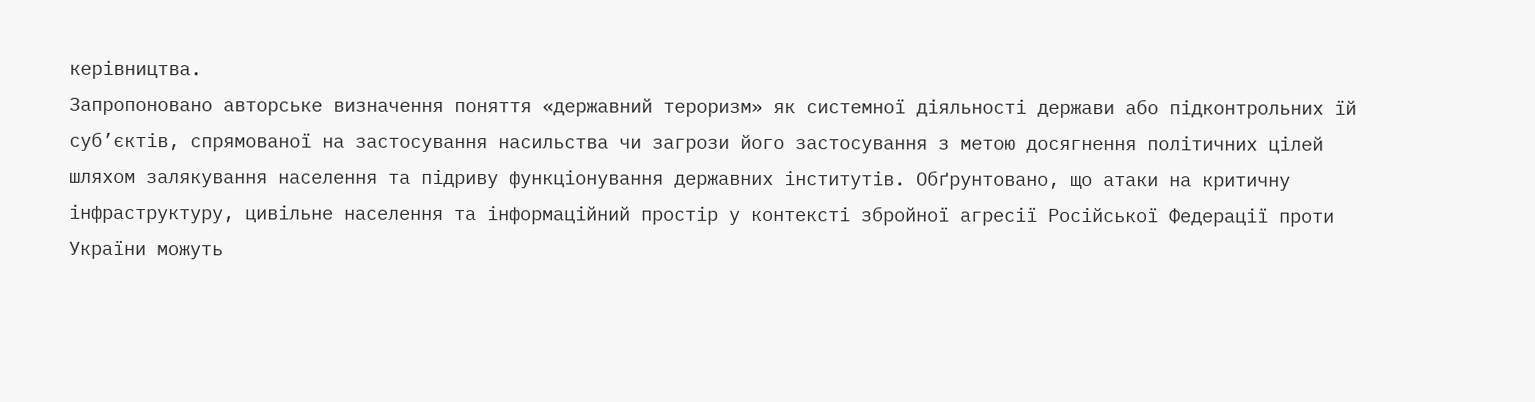керівництва.
Запропоновано авторське визначення поняття «державний тероризм» як системної діяльності держави або підконтрольних їй суб’єктів, спрямованої на застосування насильства чи загрози його застосування з метою досягнення політичних цілей шляхом залякування населення та підриву функціонування державних інститутів. Обґрунтовано, що атаки на критичну інфраструктуру, цивільне населення та інформаційний простір у контексті збройної агресії Російської Федерації проти України можуть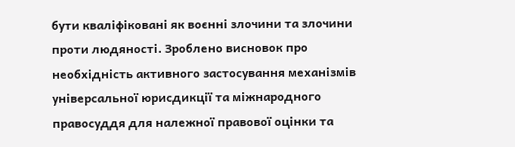бути кваліфіковані як воєнні злочини та злочини проти людяності. Зроблено висновок про необхідність активного застосування механізмів універсальної юрисдикції та міжнародного правосуддя для належної правової оцінки та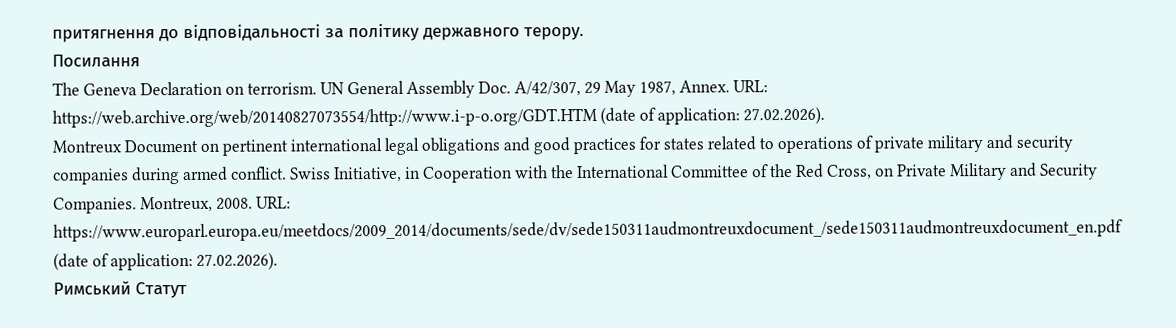притягнення до відповідальності за політику державного терору.
Посилання
The Geneva Declaration on terrorism. UN General Assembly Doc. A/42/307, 29 May 1987, Annex. URL: https://web.archive.org/web/20140827073554/http://www.i-p-o.org/GDT.HTM (date of application: 27.02.2026).
Montreux Document on pertinent international legal obligations and good practices for states related to operations of private military and security companies during armed conflict. Swiss Initiative, in Cooperation with the International Committee of the Red Cross, on Private Military and Security Companies. Montreux, 2008. URL: https://www.europarl.europa.eu/meetdocs/2009_2014/documents/sede/dv/sede150311audmontreuxdocument_/sede150311audmontreuxdocument_en.pdf (date of application: 27.02.2026).
Римський Статут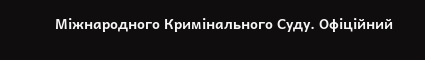Міжнародного Кримінального Суду. Офіційний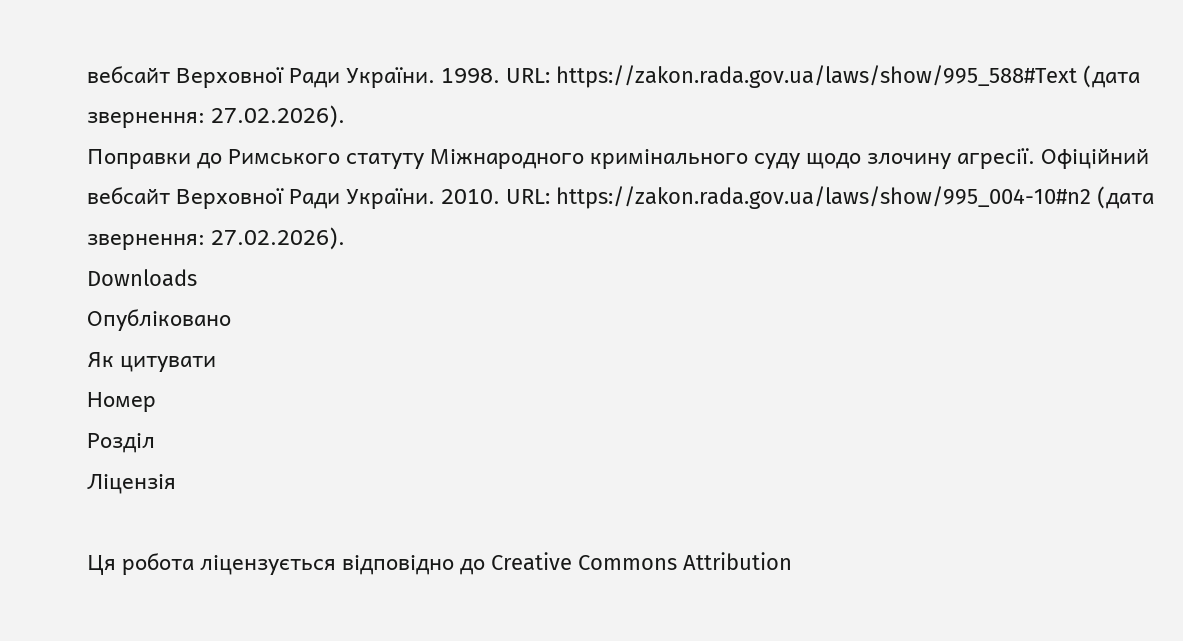вебсайт Верховної Ради України. 1998. URL: https://zakon.rada.gov.ua/laws/show/995_588#Text (дата звернення: 27.02.2026).
Поправки до Римського статуту Міжнародного кримінального суду щодо злочину агресії. Офіційний вебсайт Верховної Ради України. 2010. URL: https://zakon.rada.gov.ua/laws/show/995_004-10#n2 (дата звернення: 27.02.2026).
Downloads
Опубліковано
Як цитувати
Номер
Розділ
Ліцензія

Ця робота ліцензується відповідно до Creative Commons Attribution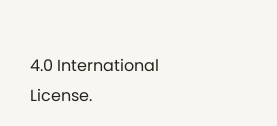4.0 International License.